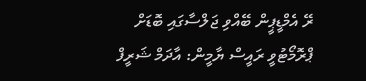ރޭ އެމްޑީޕީން ބޭއްވި ޖަލްސާގައި ބޮޑަށް ޕްރޮމޯޓުވީ ރައީސް ޔާމީން: އާދަމް ޝަރީފް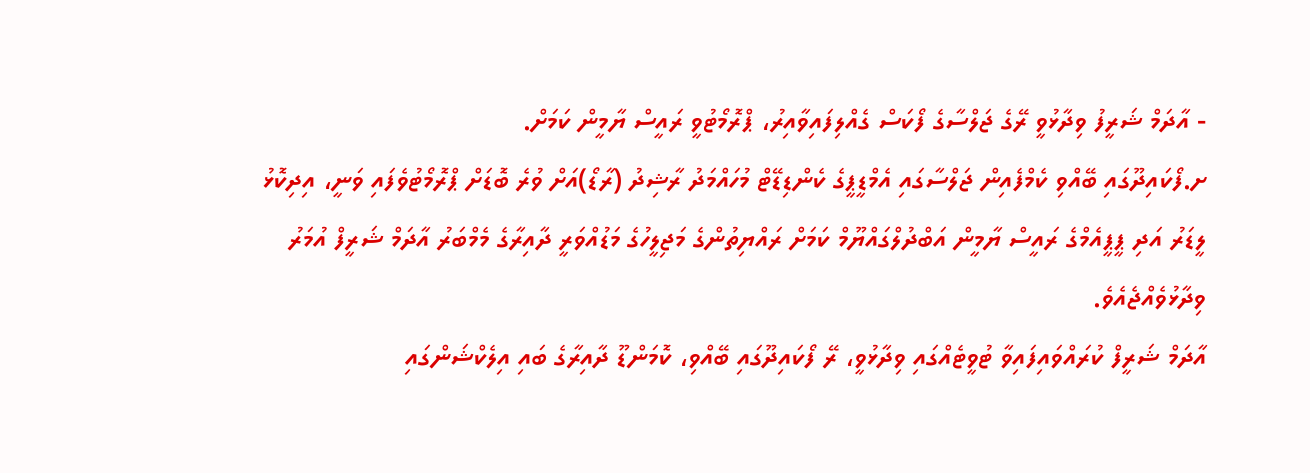- އާދަމް ޝަރީފު ވިދާޅުވީ ރޭގެ ޖަލްސާގެ ފޯކަސް ގެއްލިފައިވާއިރު، ޕްރޮމޯޓުވީ ރައީސް ޔާމީން ކަމަށް.
ށ.ފޯކައިދޫގައި ބޭއްވި ކެމްފެއިން ޖަލްސާގައި އެމްޑީޕީގެ ކެންޑިޑޭޓް މުހައްމަދު ރާޝިދު (ރާޑޯ)އަށް ވުރެ ބޮޑަށް ޕްރޮމޯޓުވެފައި ވަނީ، އިދިކޮޅު ލީޑަރު އަދި ޕީޕީއެމްގެ ރައީސް ޔާމީން އަބްދުލްގައްޔޫމް ކަމަށް ރައްޔިތުންގެ މަޖިލީހުގެ މަޑުއްވަރީ ދާއިރާގެ މެމްބަރު އާދަމް ޝަރީފް އުމަރު ވިދާޅުވެއްޖެއެވެ.
އާދަމް ޝަރީފް ކުރައްވައިފައިވާ ޓުވީޓެއްގައި ވިދާޅުވީ، ރޭ ފޯކައިދޫގައި ބޭއްވި، ކޮމަންޑޫ ދާއިރާގެ ބައި އިލެކްޝަންގައި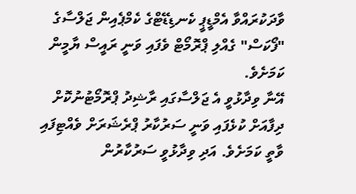ވާދަކުރައްވާ އެމްޑީޕީ ކެނޑިޑޭޓްގެ ކެމްޕެއިން ޖަލްސާގެ "ފޯކަސް" ގެއްލި ޕްރޮމޯޓް ވެފައި ވަނީ ރައީސް ޔާމީން ކަމަށެވެ.
އޭނާ ވިދާޅުވީ އެ ޖަލްސާގައި ރާޝިދު ޕްރޮމޯޓުނުކޮށް ދިފާއަށް ކުޅެފައި ވަނީ ސަރުކާރު ޕްރެޝަރަށް ވެއްޓިފައި ވާތީ ކަމަށެވެ. އަދި ވިދާޅުވީ ސަރުކާރުން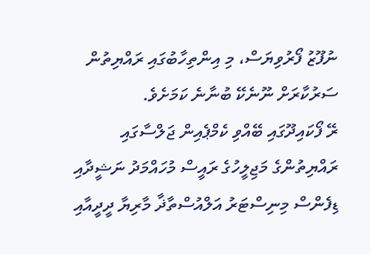ނުފޫޒު ފޯރުވިޔަސް، މި އިންތިހާބުގައި ރައްޔިތުން ސަރުކާރަށް ނޫނެކޭ ބުނާނެ ކަމަށެވެ.
ރޭ ފޯކައިދޫގައި ބޭއްވި ކެމްޕެއިން ޖަލްސާގައި ރައްޔިތުންގެ މަޖިލީހުގެ ރައީސް މުހައްމަދު ނަޝީދާއި ޑިފެންސް މިނިސްޓަރު އަލްއުސްތާޛާ މާރިޔާ ދީދީއާއި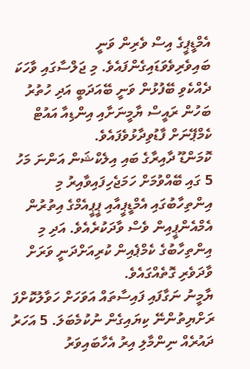އެމްޑީޕީގެ އިސް ވެރިން ވަނީ ބައިވެރިވެވަޑައިގެންފައެވެ. މި ޖަލްސާގައި ވާހަކަ ދެއްކެވި ބޭފުޅުން ވަނީ ބޭއަދަބީ އަދި ހުތުރު ބަހުން ރައީސް ޔާމީނަށާއި އިންޑިއާ އައުޓް ކެމްޕޭނަށް ފާޑުވިދާޅުވެފައެވެ.
ކޮމަންޑޫ ދާއިރާގެ ބައި އިލެކްޝަން އަންނަ މަހު 5 ގައި ބޭއްވުމަށް ހަމަޖެހިފައިވާއިރު މި އިންތިހާބުގައި އެމްޑީޕީއާއި ޕީޕީއެމްގެ އިތުރުން އެމްއެންޕީއިން ވެސް ވާދަކުރެއެވެ. އަދި މި އިންތިހާބުގެ ކެމްޕެއިން ކުރިއަށްދަނީ ވަރަށް ވާދަވެރި ގޮތެއްގައެވެ.
ޔާމީނު ނަގާފައި ފައިސާތައް އަވަހަށް ހަވާލުކޮށްފަ ރަށްޔިތުންނޭ ކިޔައިގެން ނުކުމެބަލަ. 5 އަހަރު ދައުރެއް ނިންމާލި އިރު އެހާބައިވަރު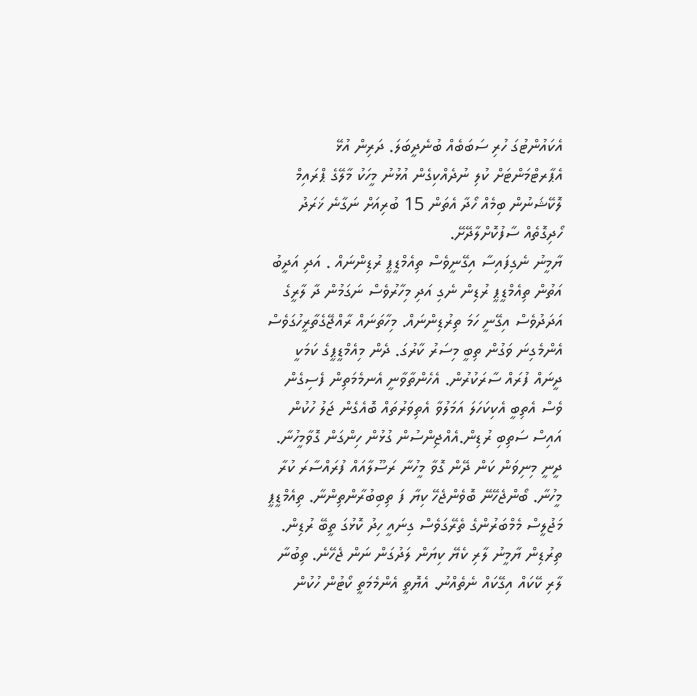އެކައުންޓުގަ ހުރި ސަބަބެއް ބުނެދީބަލަ. ދަރިން އުޅޭ އެޕާރޓްމަންޓަށް ކުލި ނުދެއްކިގެން އުޅުނު މީހަކު މާލޭގެ ޕްރައިމް ލޮކޭޝަނުން ބިމެއް ހޯދާ އެތަން 15 ބުރިއަށް ނަގާނެ ޚަރަދު ހޯދިގޮތެއް ސާފުކޮށްލާދޭށޭ.
ޔާމީނު ނެގިފައިސާ އިގޭނީވެސް ތިއެމްޑީޕީ ރުޑިންނައް . އަދި އަދީބު އަތުން ތިއެމްޑީޕީ ރުޑިން ނެގި އަދި މިހާރުވެސް ނަގަމުން ދާ ލާރީގެ އަދަދުވެސް އިގޭނީ ހަމަ ތިރުޑިންނައް. މިހާތަނައް ރާއްޖޭގެތާރީހުގަވެސް އެންމެގިނަ ވަގުން ތިބީ މިސަރު ކާރުގަ. ދެން މިއެމްޑީޕީގެ ކަމަކީ ދީނައް ފުރައް ސާރަކުރުން. އެހެންތާވާނީ އެނމެމަތިން ފެސިގެން ވެސް އެތިބީ އެކިކަހަލަ އަމަލުވާ އެތިވަރުތައް ބޮއެގެން ޖަލު ހުކުން އައިސް ސަތިބި ރުޑިން.އެއްޖިންސުން ގުޅުން ހިންގަން ގޮވާމީހުނާ. ދީނީ މިނިވަން ކަން ދޭން ގޮވާ މީހުނާ ރަސޫލާއައް ފުރައްސާރަ ކުރާ މީހުނާ. ބޯންޖެހޭނޭ ބޮވެންޖެހޭ ކިޔާ ފަ ތިބިބުރާންތިންނާ. ތިއެމްޑީޕީ މަޖުލީސް މެމްބަރުންގެ ތެރޭގަވެސް ގިނައީ ހިދު ކޮޅުގަ ތީބޭ ރުޑިން. ތިރުޑިން ޔާމީނު ލާރި ކެޔޭ ކިޔަން ލަދުގަން ނަން ޖެހޭނެ. ތިބުނާ ލާރި ކޭކައް އިގޭކައް ނެތެއްނު. އެޔޮތީ އެންމެމަތީ ކޯޓުން ހުކުން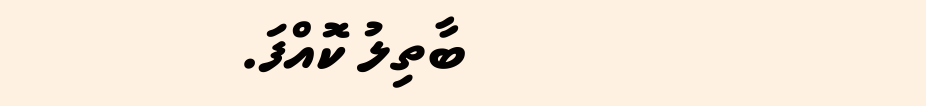ބާތިލު ކޮއްފަ.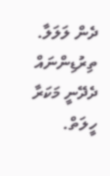ދެން ލަލަލާ. ތިރުޑިންނައް ދެދޭނީ މަކަރާ ހީލަތް.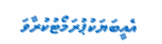އެއީބަޔަކުޕުރަމޯޓުކުރާވަ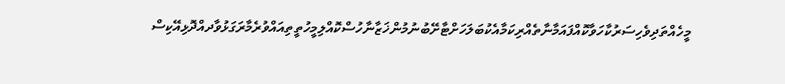މީހެއްތަދިވެހިސަރުކާހަވާކޮއްފައަމާނާތެއްރިކަމާއެކުބަލަހަށްޓާށޭބުނުމުންޚަޒާނާހުސްކޮއްލިމީހުތީތިއައްވުރެމާރަގަޅުވާދއްދޮޅިއޭކިސް